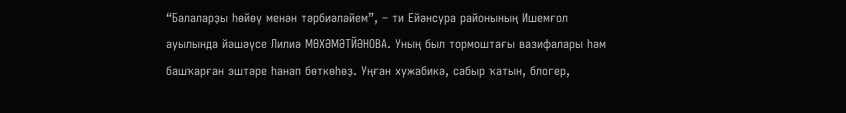“Балаларҙы һөйөү менән тәрбиәләйем”, – ти Ейәнсура районының Ишемғол ауылында йәшәүсе Лилиә МӨХӘМӘТЙӘНОВА. Уның был тормоштағы вазифалары һәм башҡарған эштәре һанап бөткөһөҙ. Уңған хужабикә, сабыр ҡатын, блогер,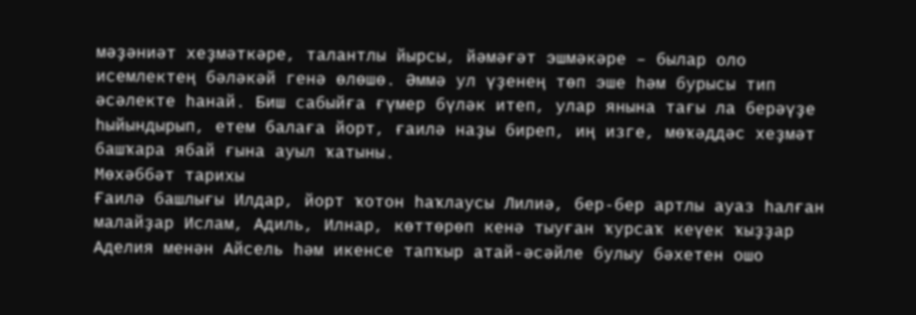мәҙәниәт хеҙмәткәре, талантлы йырсы, йәмәғәт эшмәкәре – былар оло исемлектең бәләкәй генә өлөшө. Әммә ул үҙенең төп эше һәм бурысы тип әсәлекте һанай. Биш сабыйға ғүмер бүләк итеп, улар янына тағы ла берәүҙе һыйындырып, етем балаға йорт, ғаилә наҙы биреп, иң изге, мөҡәддәс хеҙмәт башҡара ябай ғына ауыл ҡатыны.
Мөхәббәт тарихы
Ғаилә башлығы Илдар, йорт ҡотон һаҡлаусы Лилиә, бер-бер артлы ауаз һалған малайҙар Ислам, Адиль, Илнар, көттөрөп кенә тыуған ҡурсаҡ кеүек ҡыҙҙар Аделия менән Айсель һәм икенсе тапҡыр атай-әсәйле булыу бәхетен ошо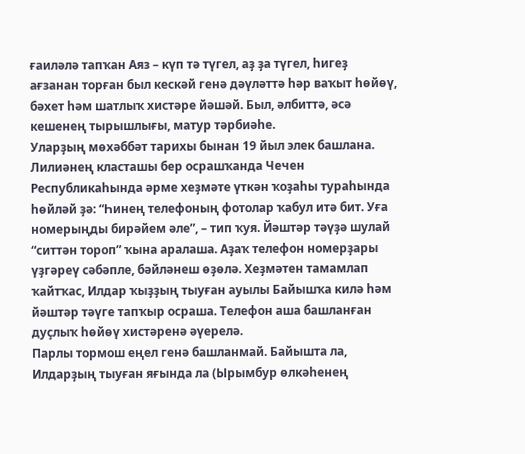ғаиләлә тапҡан Аяз – күп тә түгел, аҙ ҙа түгел, һигеҙ ағзанан торған был кескәй генә дәүләттә һәр ваҡыт һөйөү, бәхет һәм шатлыҡ хистәре йәшәй. Был, әлбиттә, әсә кешенең тырышлығы, матур тәрбиәһе.
Уларҙың мөхәббәт тарихы бынан 19 йыл элек башлана. Лилиәнең класташы бер осрашҡанда Чечен Республикаһында әрме хеҙмәте үткән ҡоҙаһы тураһында һөйләй ҙә: “Һинең телефоның фотолар ҡабул итә бит. Уға номерыңды бирәйем әле”, – тип ҡуя. Йәштәр тәүҙә шулай “ситтән тороп” ҡына аралаша. Аҙаҡ телефон номерҙары үҙгәреү сәбәпле, бәйләнеш өҙөлә. Хеҙмәтен тамамлап ҡайтҡас, Илдар ҡыҙҙың тыуған ауылы Байышҡа килә һәм йәштәр тәүге тапҡыр осраша. Телефон аша башланған дуҫлыҡ һөйөү хистәренә әүерелә.
Парлы тормош еңел генә башланмай. Байышта ла, Илдарҙың тыуған яғында ла (Ырымбур өлкәһенең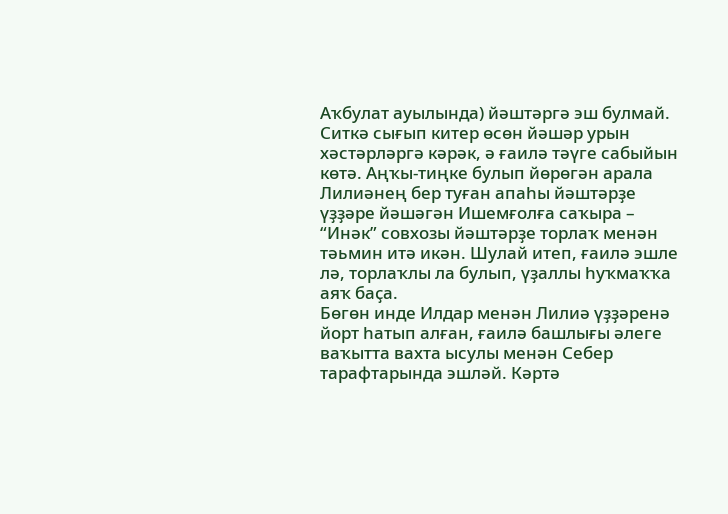Аҡбулат ауылында) йәштәргә эш булмай. Ситкә сығып китер өсөн йәшәр урын хәстәрләргә кәрәк, ә ғаилә тәүге сабыйын көтә. Аңҡы-тиңке булып йөрөгән арала Лилиәнең бер туған апаһы йәштәрҙе үҙҙәре йәшәгән Ишемғолға саҡыра – “Инәк” совхозы йәштәрҙе торлаҡ менән тәьмин итә икән. Шулай итеп, ғаилә эшле лә, торлаҡлы ла булып, үҙаллы һуҡмаҡҡа аяҡ баҫа.
Бөгөн инде Илдар менән Лилиә үҙҙәренә йорт һатып алған, ғаилә башлығы әлеге ваҡытта вахта ысулы менән Себер тарафтарында эшләй. Кәртә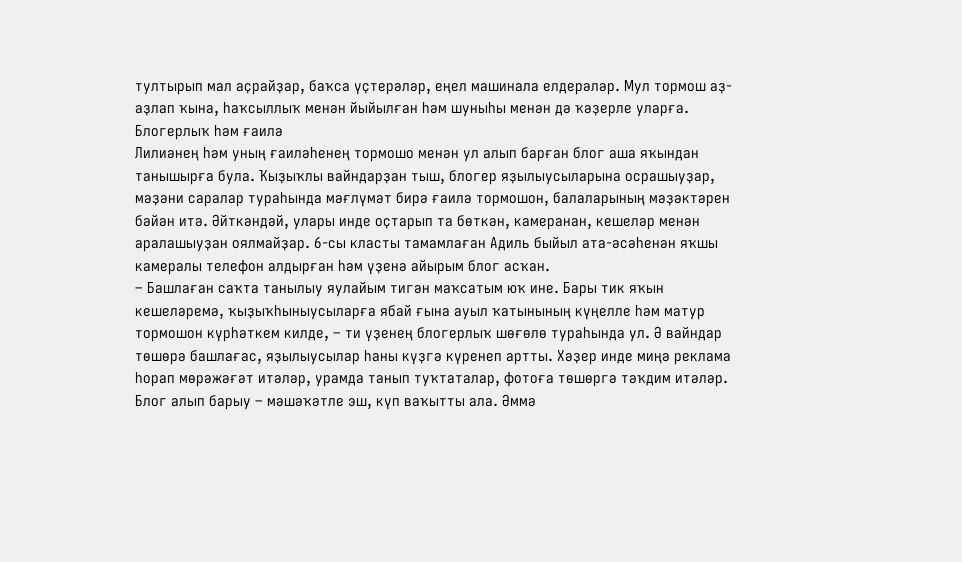тултырып мал аҫрайҙар, баҡса үҫтерәләр, еңел машинала елдерәләр. Мул тормош аҙ-аҙлап ҡына, һаҡсыллыҡ менән йыйылған һәм шуныһы менән дә ҡәҙерле уларға.
Блогерлыҡ һәм ғаилә
Лилиәнең һәм уның ғаиләһенең тормошо менән ул алып барған блог аша яҡындан танышырға була. Ҡыҙыҡлы вайндарҙан тыш, блогер яҙылыусыларына осрашыуҙар, мәҙәни саралар тураһында мәғлүмәт бирә ғаилә тормошон, балаларының мәҙәктәрен бәйән итә. Әйткәндәй, улары инде оҫтарып та бөткән, камеранан, кешеләр менән аралашыуҙан оялмайҙар. 6-сы класты тамамлаған Адиль быйыл ата-әсәһенән яҡшы камералы телефон алдырған һәм үҙенә айырым блог асҡан.
– Башлаған саҡта танылыу яулайым тигән маҡсатым юҡ ине. Бары тик яҡын кешеләремә, ҡыҙыҡһыныусыларға ябай ғына ауыл ҡатынының күңелле һәм матур тормошон күрһәткем килде, – ти үҙенең блогерлыҡ шөғөлө тураһында ул. Ә вайндар төшөрә башлағас, яҙылыусылар һаны күҙгә күренеп артты. Хәҙер инде миңә реклама һорап мөрәжәғәт итәләр, урамда танып туҡтаталар, фотоға төшөргә тәҡдим итәләр. Блог алып барыу – мәшәҡәтле эш, күп ваҡытты ала. Әммә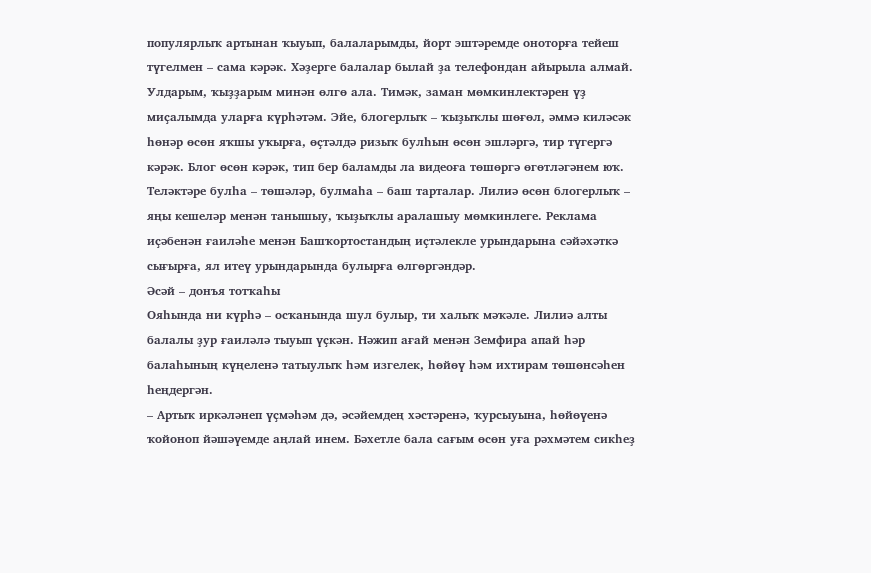популярлыҡ артынан ҡыуып, балаларымды, йорт эштәремде оноторға тейеш түгелмен – сама кәрәк. Хәҙерге балалар былай ҙа телефондан айырыла алмай. Улдарым, ҡыҙҙарым минән өлгө ала. Тимәк, заман мөмкинлектәрен үҙ миҫалымда уларға күрһәтәм. Эйе, блогерлыҡ – ҡыҙыҡлы шөғөл, әммә киләсәк һөнәр өсөн яҡшы уҡырға, өҫтәлдә ризыҡ булһын өсөн эшләргә, тир түгергә кәрәк. Блог өсөн кәрәк, тип бер баламды ла видеоға төшөргә өгөтләгәнем юҡ. Теләктәре булһа – төшәләр, булмаһа – баш тарталар. Лилиә өсөн блогерлыҡ – яңы кешеләр менән танышыу, ҡыҙыҡлы аралашыу мөмкинлеге. Реклама иҫәбенән ғаиләһе менән Башҡортостандың иҫтәлекле урындарына сәйәхәткә сығырға, ял итеү урындарында булырға өлгөргәндәр.
Әсәй – донъя тотҡаһы
Ояһында ни күрһә – осҡанында шул булыр, ти халыҡ мәҡәле. Лилиә алты балалы ҙур ғаиләлә тыуып үҫкән. Нәжип ағай менән Земфира апай һәр балаһының күңеленә татыулыҡ һәм изгелек, һөйөү һәм ихтирам төшөнсәһен һеңдергән.
– Артыҡ иркәләнеп үҫмәһәм дә, әсәйемдең хәстәренә, ҡурсыуына, һөйөүенә ҡойоноп йәшәүемде аңлай инем. Бәхетле бала сағым өсөн уға рәхмәтем сикһеҙ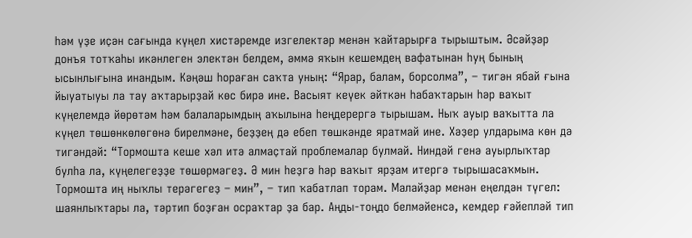һәм үҙе иҫән сағында күңел хистәремде изгелектәр менән ҡайтарырға тырыштым. Әсәйҙәр донъя тотҡаһы икәнлеген электән белдем, әммә яҡын кешемдең вафатынан һуң бының ысынлығына инандым. Кәңәш һораған саҡта уның: “Ярар, балам, борсолма”, – тигән ябай ғына йыуатыуы ла тау аҡтарырҙай көс бирә ине. Васыят кеүек әйткән һабаҡтарын һәр ваҡыт күңелемдә йөрөтәм һәм балаларымдың аҡылына һеңдерергә тырышам. Ныҡ ауыр ваҡытта ла күңел төшөнкөлөгөнә бирелмәне, беҙҙең дә ебеп төшкәнде яратмай ине. Хәҙер улдарыма көн дә тигәндәй: “Тормошта кеше хәл итә алмаҫтай проблемалар булмай. Ниндәй генә ауырлыҡтар булһа ла, күңелегеҙҙе төшөрмәгеҙ. Ә мин һеҙгә һәр ваҡыт ярҙам итергә тырышасаҡмын. Тормошта иң ныҡлы терәгегеҙ – мин”, – тип ҡабатлап торам. Малайҙар менән еңелдән түгел: шаянлыҡтары ла, тәртип боҙған осраҡтар ҙа бар. Аңды-тоңдо белмәйенсә, кемдер ғәйепләй тип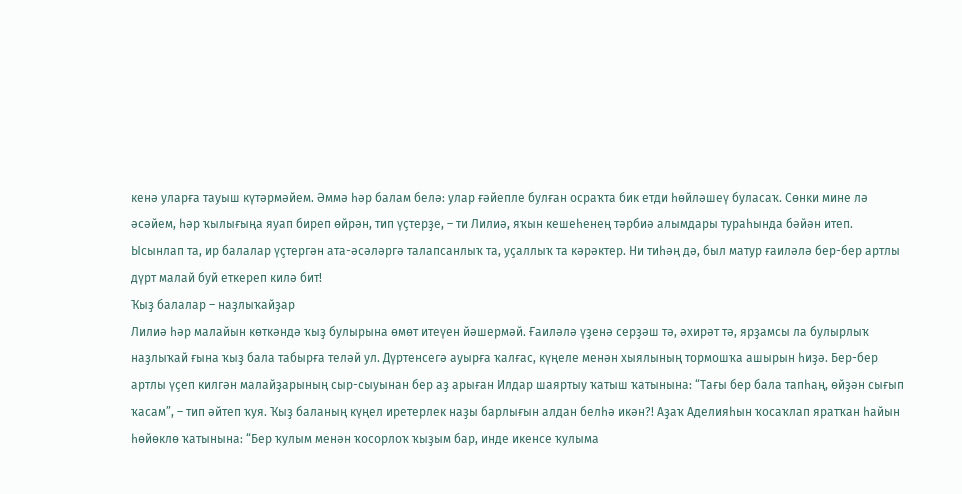кенә уларға тауыш күтәрмәйем. Әммә һәр балам белә: улар ғәйепле булған осраҡта бик етди һөйләшеү буласаҡ. Сөнки мине лә әсәйем, һәр ҡылығыңа яуап биреп өйрән, тип үҫтерҙе, – ти Лилиә, яҡын кешеһенең тәрбиә алымдары тураһында бәйән итеп.
Ысынлап та, ир балалар үҫтергән ата-әсәләргә талапсанлыҡ та, уҫаллыҡ та кәрәктер. Ни тиһәң дә, был матур ғаиләлә бер-бер артлы дүрт малай буй еткереп килә бит!
Ҡыҙ балалар – наҙлыҡайҙар
Лилиә һәр малайын көткәндә ҡыҙ булырына өмөт итеүен йәшермәй. Ғаиләлә үҙенә серҙәш тә, әхирәт тә, ярҙамсы ла булырлыҡ наҙлыҡай ғына ҡыҙ бала табырға теләй ул. Дүртенсегә ауырға ҡалғас, күңеле менән хыялының тормошҡа ашырын һиҙә. Бер-бер артлы үҫеп килгән малайҙарының сыр-сыуынан бер аҙ арыған Илдар шаяртыу ҡатыш ҡатынына: “Тағы бер бала тапһаң, өйҙән сығып ҡасам”, – тип әйтеп ҡуя. Ҡыҙ баланың күңел иретерлек наҙы барлығын алдан белһә икән?! Аҙаҡ Аделияһын ҡосаҡлап яратҡан һайын һөйөклө ҡатынына: “Бер ҡулым менән ҡосорлоҡ ҡыҙым бар, инде икенсе ҡулыма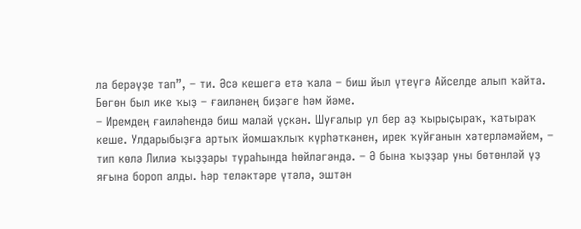ла берәүҙе тап”, – ти. Әсә кешегә етә ҡала – биш йыл үтеүгә Айселде алып ҡайта. Бөгөн был ике ҡыҙ – ғаиләнең биҙәге һәм йәме.
– Иремдең ғаиләһендә биш малай үҫкән. Шуғалыр ул бер аҙ ҡырыҫыраҡ, ҡатыраҡ кеше. Улдарыбыҙға артыҡ йомшаҡлыҡ күрһәткәнен, ирек ҡуйғанын хәтерләмәйем, – тип көлә Лилиә ҡыҙҙары тураһында һөйләгәндә. – Ә бына ҡыҙҙар уны бөтөнләй үҙ яғына бороп алды. Һәр теләктәре үтәлә, эштән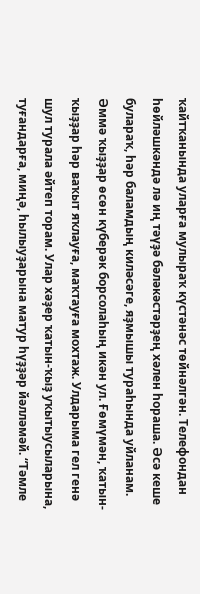ҡайтҡанында уларға мулыраҡ күстәнәс төйнәлгән. Телефондан һөйләшкәндә лә иң тәүҙә бәләкәстәрҙең хәлен һораша. Әсә кеше булараҡ, һәр баламдың киләсәге, яҙмышы тураһында уйланам. Әммә ҡыҙҙар өсөн күберәк борсолаһың икән ул. Ғөмүмән, ҡатын-ҡыҙҙар һәр ваҡыт яҡлауға, маҡтауға мохтаж. Улдарыма гел генә шул турала әйтеп торам. Улар хәҙер ҡатын-ҡыҙ уҡытыусыларына, туғандарға, миңә, һылыуҙарына матур һүҙҙәр йәлләмәй. “Тәмле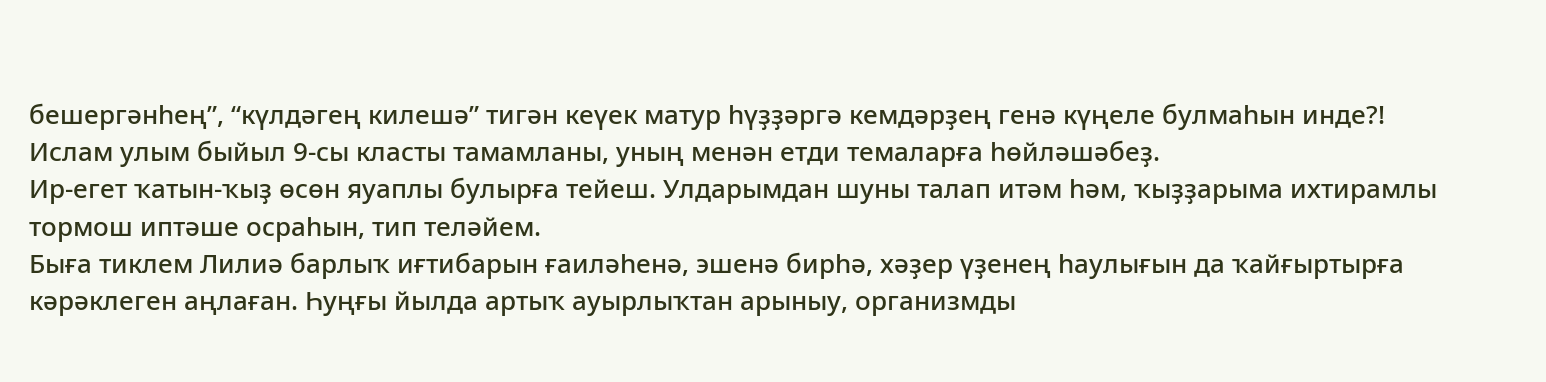бешергәнһең”, “күлдәгең килешә” тигән кеүек матур һүҙҙәргә кемдәрҙең генә күңеле булмаһын инде?! Ислам улым быйыл 9-сы класты тамамланы, уның менән етди темаларға һөйләшәбеҙ.
Ир-егет ҡатын-ҡыҙ өсөн яуаплы булырға тейеш. Улдарымдан шуны талап итәм һәм, ҡыҙҙарыма ихтирамлы тормош иптәше осраһын, тип теләйем.
Быға тиклем Лилиә барлыҡ иғтибарын ғаиләһенә, эшенә бирһә, хәҙер үҙенең һаулығын да ҡайғыртырға кәрәклеген аңлаған. Һуңғы йылда артыҡ ауырлыҡтан арыныу, организмды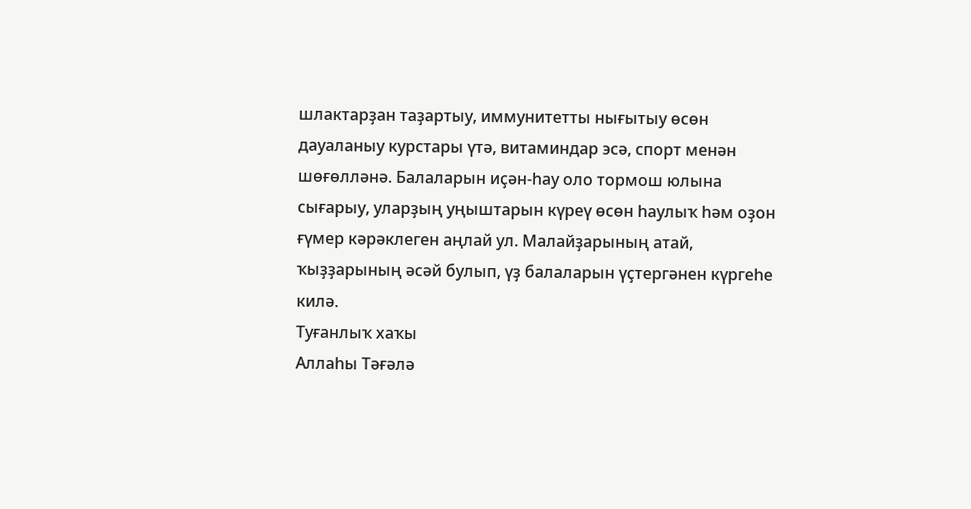шлактарҙан таҙартыу, иммунитетты нығытыу өсөн дауаланыу курстары үтә, витаминдар эсә, спорт менән шөғөлләнә. Балаларын иҫән-һау оло тормош юлына сығарыу, уларҙың уңыштарын күреү өсөн һаулыҡ һәм оҙон ғүмер кәрәклеген аңлай ул. Малайҙарының атай, ҡыҙҙарының әсәй булып, үҙ балаларын үҫтергәнен күргеһе килә.
Туғанлыҡ хаҡы
Аллаһы Тәғәлә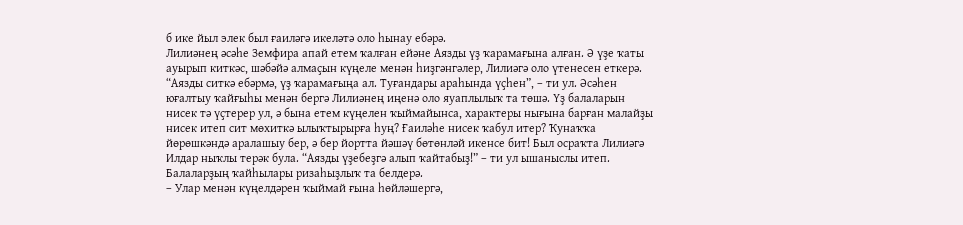б ике йыл элек был ғаиләгә икеләтә оло һынау ебәрә.
Лилиәнең әсәһе Земфира апай етем ҡалған ейәне Аязды үҙ ҡарамағына алған. Ә үҙе ҡаты ауырып киткәс, шәбәйә алмаҫын күңеле менән һиҙгәнгәлер, Лилиәгә оло үтенесен еткерә. “Аязды ситкә ебәрмә, үҙ ҡарамағыңа ал. Туғандары араһында үҫһен”, – ти ул. Әсәһен юғалтыу ҡайғыһы менән бергә Лилиәнең иңенә оло яуаплылыҡ та төшә. Үҙ балаларын нисек тә үҫтерер ул, ә бына етем күңелен ҡыймайынса, характеры нығына барған малайҙы нисек итеп сит мөхиткә ылыҡтырырға һуң? Ғаиләһе нисек ҡабул итер? Ҡунаҡҡа йөрөшкәндә аралашыу бер, ә бер йортта йәшәү бөтөнләй икенсе бит! Был осраҡта Лилиәгә Илдар ныҡлы терәк була. “Аязды үҙебеҙгә алып ҡайтабыҙ!” – ти ул ышаныслы итеп. Балаларҙың ҡайһылары ризаһыҙлыҡ та белдерә.
– Улар менән күңелдәрен ҡыймай ғына һөйләшергә,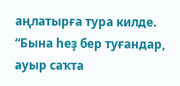аңлатырға тура килде. “Бына һеҙ бер туғандар, ауыр саҡта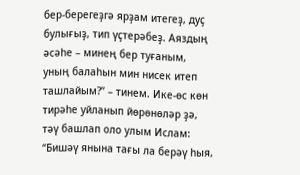бер-берегеҙгә ярҙам итегеҙ, дуҫ булығыҙ, тип үҫтерәбеҙ. Аяздың әсәһе – минең бер туғаным, уның балаһын мин нисек итеп ташлайым?” – тинем. Ике-өс көн тирәһе уйланып йөрөнөләр ҙә, тәү башлап оло улым Ислам: “Бишәү янына тағы ла берәү һыя,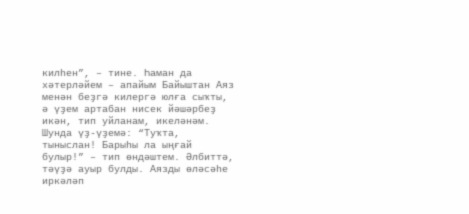килһен”, – тине. Һаман да хәтерләйем – апайым Байыштан Аяз менән беҙгә килергә юлға сыҡты, ә үҙем артабан нисек йәшәрбеҙ икән, тип уйланам, икеләнәм. Шунда үҙ-үҙемә: “Туҡта, тыныслан! Барыһы ла ыңғай булыр!” – тип өндәштем. Әлбиттә, тәүҙә ауыр булды. Аязды өләсәһе иркәләп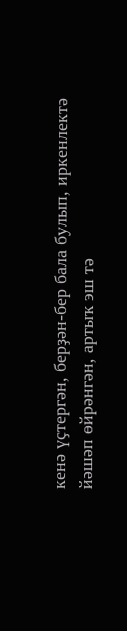кенә үҫтергән, берҙән-бер бала булып, иркенлектә йәшәп өйрәнгән, артыҡ эш тә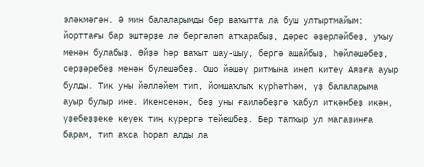эләкмәгән. Ә мин балаларымды бер ваҡытта ла буш ултыртмайым: йорттағы бар эштәрҙе лә бергәләп атҡарабыҙ, дәрес әҙерләйбеҙ, уҡыу менән булабыҙ. Өйҙә һәр ваҡыт шау-шыу, бергә ашайбыҙ, һөйләшәбеҙ, серҙәребеҙ менән бүлешәбеҙ. Ошо йәшәү ритмына инеп китеү Аязға ауыр булды. Тик уны йәлләйем тип, йомшаҡлыҡ күрһәтһәм, үҙ балаларыма ауыр булыр ине. Икенсенән, беҙ уны ғаиләбеҙгә ҡабул иткәнбеҙ икән, үҙебеҙҙеке кеүек тиң күрергә тейешбеҙ. Бер тапҡыр ул магазинға барам, тип аҡса һорап алды ла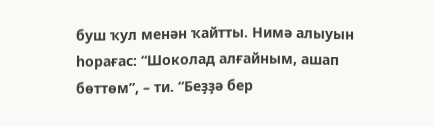буш ҡул менән ҡайтты. Нимә алыуын һорағас: “Шоколад алғайным, ашап бөттөм”, – ти. “Беҙҙә бер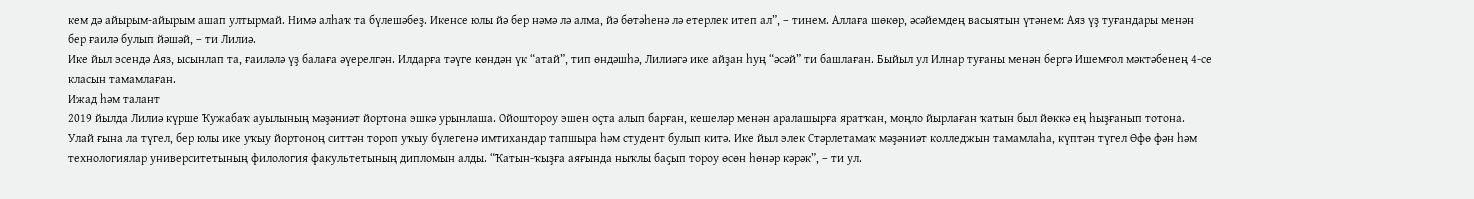кем дә айырым-айырым ашап ултырмай. Нимә алһаҡ та бүлешәбеҙ. Икенсе юлы йә бер нәмә лә алма, йә бөтәһенә лә етерлек итеп ал”, – тинем. Аллаға шөкөр, әсәйемдең васыятын үтәнем: Аяз үҙ туғандары менән бер ғаилә булып йәшәй, – ти Лилиә.
Ике йыл эсендә Аяз, ысынлап та, ғаиләлә үҙ балаға әүерелгән. Илдарға тәүге көндән үк “атай”, тип өндәшһә, Лилиәгә ике айҙан һуң “әсәй” ти башлаған. Быйыл ул Илнар туғаны менән бергә Ишемғол мәктәбенең 4-се класын тамамлаған.
Ижад һәм талант
2019 йылда Лилиә күрше Ҡужабаҡ ауылының мәҙәниәт йортона эшкә урынлаша. Ойоштороу эшен оҫта алып барған, кешеләр менән аралашырға яратҡан, моңло йырлаған ҡатын был йөккә ең һыҙғанып тотона. Улай ғына ла түгел, бер юлы ике уҡыу йортоноң ситтән тороп уҡыу бүлегенә имтихандар тапшыра һәм студент булып китә. Ике йыл элек Стәрлетамаҡ мәҙәниәт колледжын тамамлаһа, күптән түгел Өфө фән һәм технологиялар университетының филология факультетының дипломын алды. “Ҡатын-ҡыҙға аяғында ныҡлы баҫып тороу өсөн һөнәр кәрәк”, – ти ул.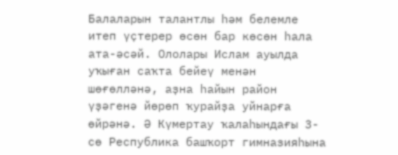Балаларын талантлы һәм белемле итеп үҫтерер өсөн бар көсөн һала ата-әсәй. Ололары Ислам ауылда уҡыған саҡта бейеү менән шөғөлләнә, аҙна һайын район үҙәгенә йөрөп ҡурайҙа уйнарға өйрәнә. Ә Күмертау ҡалаһындағы 3-сө Республика башҡорт гимназияһына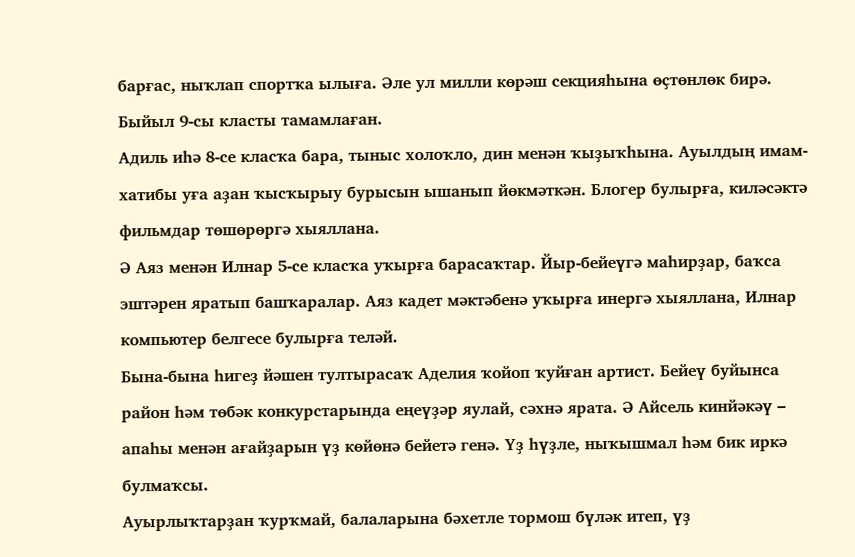барғас, ныҡлап спортҡа ылыға. Әле ул милли көрәш секцияһына өҫтөнлөк бирә. Быйыл 9-сы класты тамамлаған.
Адиль иһә 8-се класҡа бара, тыныс холоҡло, дин менән ҡыҙыҡһына. Ауылдың имам-хатибы уға аҙан ҡысҡырыу бурысын ышанып йөкмәткән. Блогер булырға, киләсәктә фильмдар төшөрөргә хыяллана.
Ә Аяз менән Илнар 5-се класҡа уҡырға барасаҡтар. Йыр-бейеүгә маһирҙар, баҡса эштәрен яратып башҡаралар. Аяз кадет мәктәбенә уҡырға инергә хыяллана, Илнар компьютер белгесе булырға теләй.
Бына-бына һигеҙ йәшен тултырасаҡ Аделия ҡойоп ҡуйған артист. Бейеү буйынса район һәм төбәк конкурстарында еңеүҙәр яулай, сәхнә ярата. Ә Айсель кинйәкәү – апаһы менән ағайҙарын үҙ көйөнә бейетә генә. Үҙ һүҙле, ныҡышмал һәм бик иркә булмаҡсы.
Ауырлыҡтарҙан ҡурҡмай, балаларына бәхетле тормош бүләк итеп, үҙ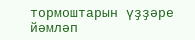тормоштарын үҙҙәре йәмләп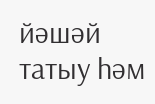йәшәй татыу һәм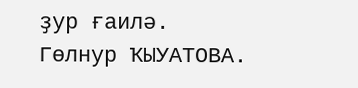ҙур ғаилә.
Гөлнур ҠЫУАТОВА.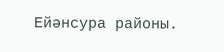Ейәнсура районы.